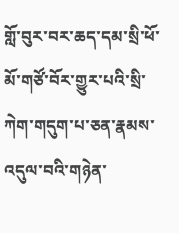གློ་བུར་བར་ཆད་དམ་སྲི་ཕོ་མོ་གཙོ་བོར་གྱུར་པའི་སྲི་ཀེག་གདུག་པ་ཅན་རྣམས་འདུལ་བའི་གཉེན་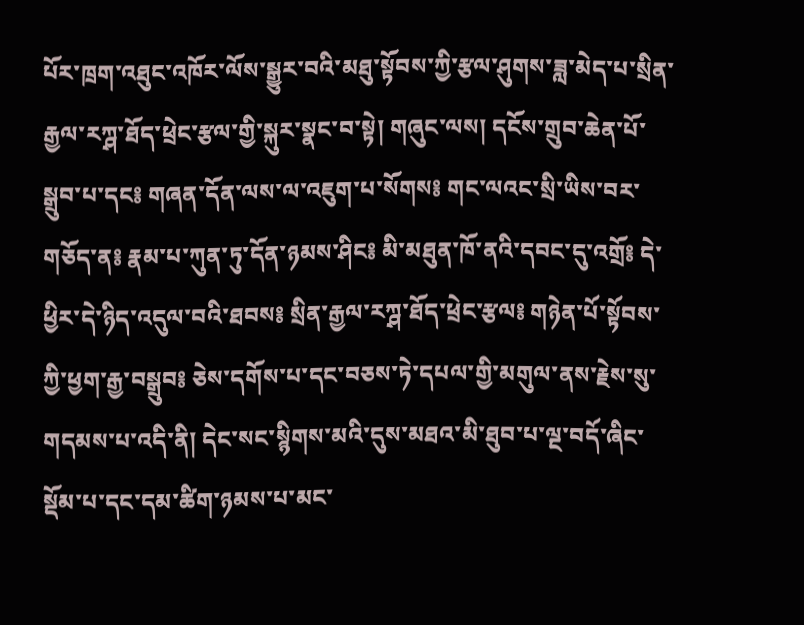པོར་ཁྲག་འཐུང་འཁོར་ལོས་སྒྱུར་བའི་མཐུ་སྟོབས་ཀྱི་རྩལ་ཤུགས་ཟླ་མེད་པ་སྲིན་རྒྱལ་རཀྴ་ཐོད་ཕྲེང་རྩལ་གྱི་སྐུར་སྣང་བ་སྟེ། གཞུང་ལས། དངོས་གྲུབ་ཆེན་པོ་སྒྲུབ་པ་དང༔ གཞན་དོན་ལས་ལ་འཇུག་པ་སོགས༔ གང་ལའང་སྲི་ཡིས་བར་གཅོད་ན༔ རྣམ་པ་ཀུན་ཏུ་དོན་ཉམས་ཤིང༔ མི་མཐུན་ཁོ་ནའི་དབང་དུ་འགྲོ༔ དེ་ཕྱིར་དེ་ཉིད་འདུལ་བའི་ཐབས༔ སྲིན་རྒྱལ་རཀྴ་ཐོད་ཕྲེང་རྩལ༔ གཉེན་པོ་སྟོབས་ཀྱི་ཕྱག་རྒྱ་བསྒྲུབ༔ ཅེས་དགོས་པ་དང་བཅས་ཏེ་དཔལ་གྱི་མགུལ་ནས་རྗེས་སུ་གདམས་པ་འདི་ནི། དེང་སང་སྙིགས་མའི་དུས་མཐའ་མི་ཐུབ་པ་ལྔ་བདོ་ཞིང་སྡོམ་པ་དང་དམ་ཚིག་ཉམས་པ་མང་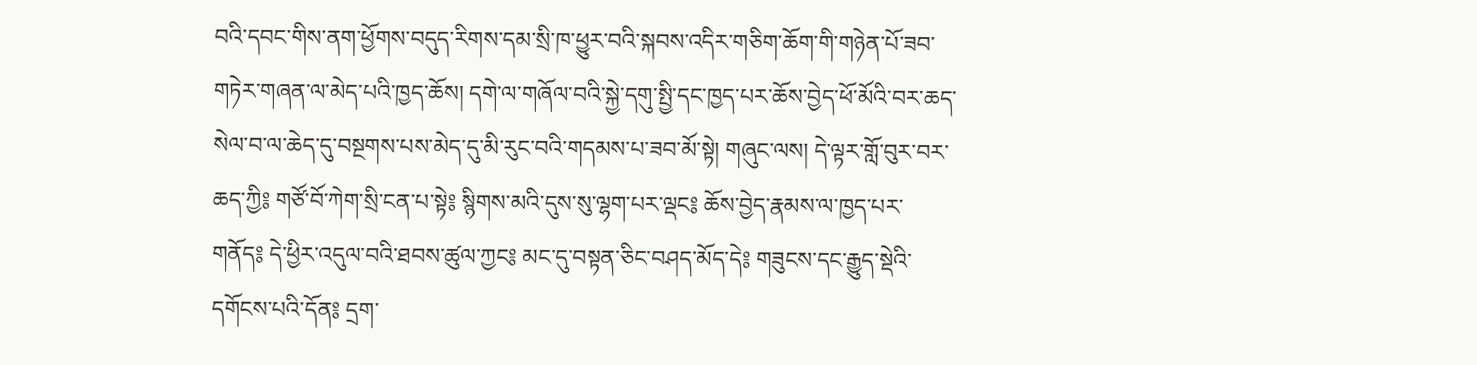བའི་དབང་གིས་ནག་ཕྱོགས་བདུད་རིགས་དམ་སྲི་ཁ་ཕྱུར་བའི་སྐབས་འདིར་གཅིག་ཆོག་གི་གཉེན་པོ་ཟབ་གཏེར་གཞན་ལ་མེད་པའི་ཁྱད་ཆོས། དགེ་ལ་གཞོལ་བའི་སྐྱེ་དགུ་སྤྱི་དང་ཁྱད་པར་ཆོས་བྱེད་ཕོ་མོའི་བར་ཆད་སེལ་བ་ལ་ཆེད་དུ་བསྔགས་པས་མེད་དུ་མི་རུང་བའི་གདམས་པ་ཟབ་མོ་སྟེ། གཞུང་ལས། དེ་ལྟར་གློ་བུར་བར་ཆད་ཀྱི༔ གཙོ་བོ་ཀེག་སྲི་ངན་པ་སྟེ༔ སྙིགས་མའི་དུས་སུ་ལྷག་པར་ལྡང༔ ཆོས་བྱེད་རྣམས་ལ་ཁྱད་པར་གནོད༔ དེ་ཕྱིར་འདུལ་བའི་ཐབས་ཚུལ་ཀྱང༔ མང་དུ་བསྟན་ཅིང་བཤད་མོད་དེ༔ གཟུངས་དང་རྒྱུད་སྡེའི་དགོངས་པའི་དོན༔ དྲག་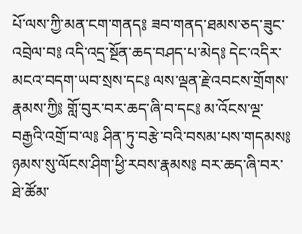པོ་ལས་ཀྱི་མན་ངག་གནད༔ ཟབ་གནད་ཐམས་ཅད་ཟུང་འབྲེལ་བ༔ འདི་འདྲ་སྔོན་ཆད་བཤད་པ་མེད༔ དེང་འདིར་མངའ་བདག་ཡབ་སྲས་དང༔ ལས་ལྡན་རྗེ་འབངས་གྲོགས་རྣམས་ཀྱི༔ གློ་བུར་བར་ཆད་ཞི་བ་དང༔ མ་འོངས་ལྔ་བརྒྱའི་འགྲོ་བ་ལ༔ ཤིན་ཏུ་བརྩེ་བའི་བསམ་པས་གདམས༔ ཉམས་སུ་ལོངས་ཤིག་ཕྱི་རབས་རྣམས༔ བར་ཆད་ཞི་བར་ཐེ་ཚོམ་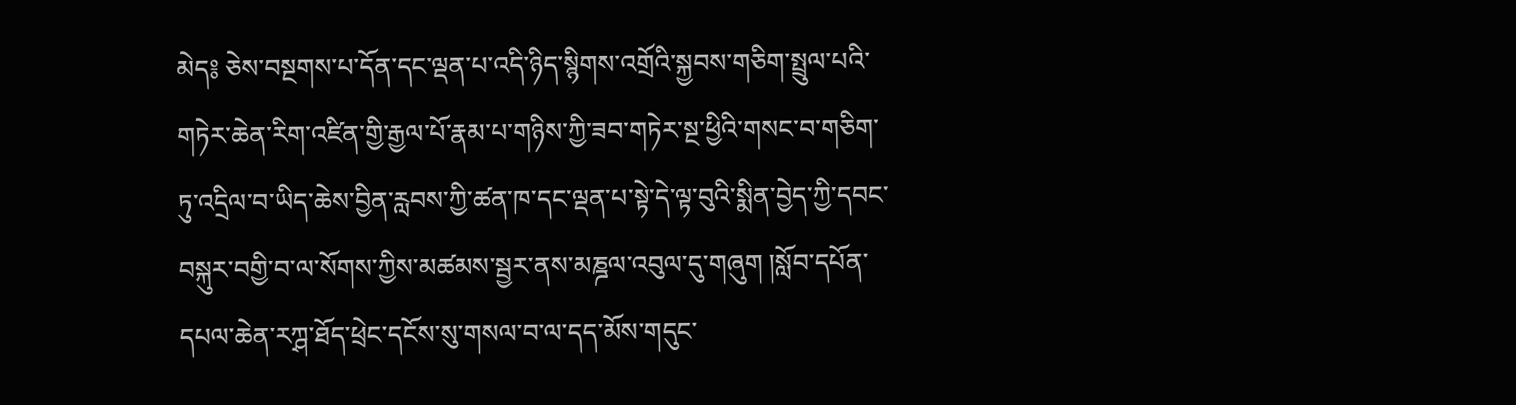མེད༔ ཅེས་བསྔགས་པ་དོན་དང་ལྡན་པ་འདི་ཉིད་སྙིགས་འགྲོའི་སྐྱབས་གཅིག་སྤྲུལ་པའི་གཏེར་ཆེན་རིག་འཛིན་གྱི་རྒྱལ་པོ་རྣམ་པ་གཉིས་ཀྱི་ཟབ་གཏེར་སྔ་ཕྱིའི་གསང་བ་གཅིག་ཏུ་འདྲིལ་བ་ཡིད་ཆེས་བྱིན་རླབས་ཀྱི་ཚན་ཁ་དང་ལྡན་པ་སྟེ་དེ་ལྟ་བུའི་སྨིན་བྱེད་ཀྱི་དབང་བསྐུར་བགྱི་བ་ལ་སོགས་ཀྱིས་མཚམས་སྦྱར་ནས་མཎྜལ་འབུལ་དུ་གཞུག །སློབ་དཔོན་དཔལ་ཆེན་རཀྴ་ཐོད་ཕྲེང་དངོས་སུ་གསལ་བ་ལ་དད་མོས་གདུང་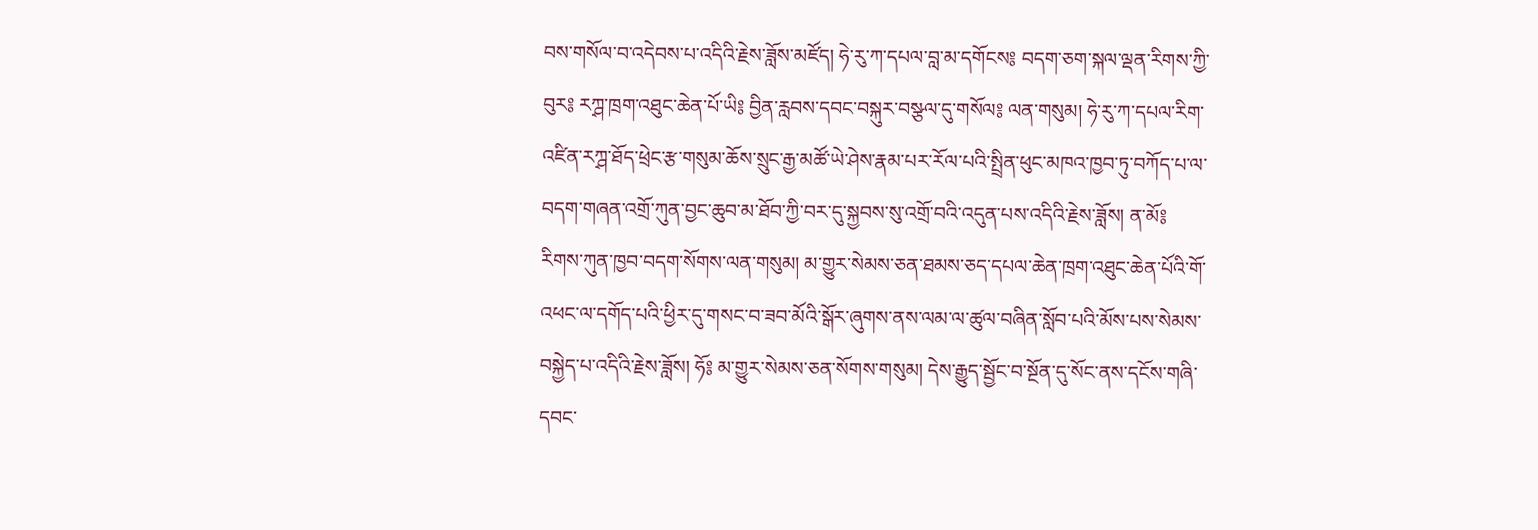བས་གསོལ་བ་འདེབས་པ་འདིའི་རྗེས་ཟློས་མཛོད། ཧེ་རུ་ཀ་དཔལ་བླ་མ་དགོངས༔ བདག་ཅག་སྐལ་ལྡན་རིགས་ཀྱི་བུར༔ རཀྴ་ཁྲག་འཐུང་ཆེན་པོ་ཡི༔ བྱིན་རླབས་དབང་བསྐུར་བསྩལ་དུ་གསོལ༔ ལན་གསུམ། ཧེ་རུ་ཀ་དཔལ་རིག་འཛིན་རཀྴ་ཐོད་ཕྲེང་རྩ་གསུམ་ཆོས་སྲུང་རྒྱ་མཚོ་ཡེ་ཤེས་རྣམ་པར་རོལ་པའི་སྤྲིན་ཕུང་མཁའ་ཁྱབ་ཏུ་བཀོད་པ་ལ་བདག་གཞན་འགྲོ་ཀུན་བྱང་ཆུབ་མ་ཐོབ་ཀྱི་བར་དུ་སྐྱབས་སུ་འགྲོ་བའི་འདུན་པས་འདིའི་རྗེས་ཟློས། ན་མོ༔ རིགས་ཀུན་ཁྱབ་བདག་སོགས་ལན་གསུམ། མ་གྱུར་སེམས་ཅན་ཐམས་ཅད་དཔལ་ཆེན་ཁྲག་འཐུང་ཆེན་པོའི་གོ་འཕང་ལ་དགོད་པའི་ཕྱིར་དུ་གསང་བ་ཟབ་མོའི་སྒོར་ཞུགས་ནས་ལམ་ལ་ཚུལ་བཞིན་སློབ་པའི་མོས་པས་སེམས་བསྐྱེད་པ་འདིའི་རྗེས་ཟློས། ཧོ༔ མ་གྱུར་སེམས་ཅན་སོགས་གསུམ། དེས་རྒྱུད་སྦྱོང་བ་སྔོན་དུ་སོང་ནས་དངོས་གཞི་དབང་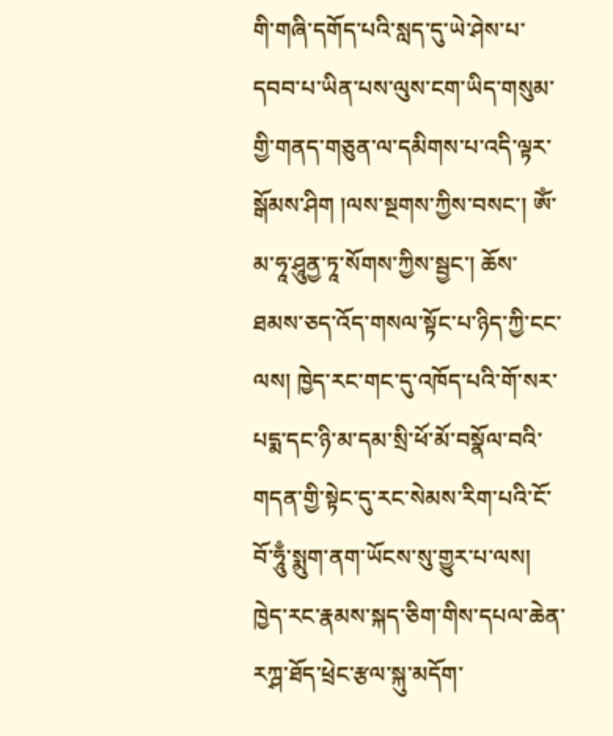གི་གཞི་དགོད་པའི་སླད་དུ་ཡེ་ཤེས་པ་དབབ་པ་ཡིན་པས་ལུས་ངག་ཡིད་གསུམ་གྱི་གནད་གཅུན་ལ་དམིགས་པ་འདི་ལྟར་སྒོམས་ཤིག །ལས་སྔགས་ཀྱིས་བསང་། ཨོཾ་མ་ཧཱ་ཤཱུནྱ་ཏཱ་སོགས་ཀྱིས་སྦྱང་། ཆོས་ཐམས་ཅད་འོད་གསལ་སྟོང་པ་ཉིད་ཀྱི་ངང་ལས། ཁྱེད་རང་གང་དུ་འཁོད་པའི་གོ་སར་པདྨ་དང་ཉི་མ་དམ་སྲི་ཕོ་མོ་བསྣོལ་བའི་གདན་གྱི་སྟེང་དུ་རང་སེམས་རིག་པའི་ངོ་བོ་ཧཱུྃ་སྨུག་ནག་ཡོངས་སུ་གྱུར་པ་ལས། ཁྱེད་རང་རྣམས་སྐད་ཅིག་གིས་དཔལ་ཆེན་རཀྴ་ཐོད་ཕྲེང་རྩལ་སྐུ་མདོག་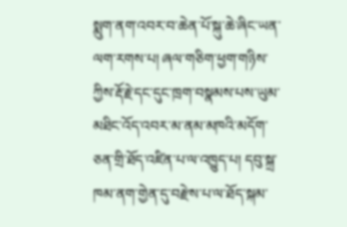སྨུག་ནག་འབར་བ་ཆེན་པོ་སྐུ་ཆེ་ཞིང་ཡན་ལག་རགས་པ། ཞལ་གཅིག་ཕྱག་གཉིས་ཀྱིས་རྡོ་རྗེ་དང་དུང་ཁྲག་བསྣམས་པས་ཡུམ་མཐིང་འོད་འབར་མ་ནམ་མཁའི་མདོག་ཅན་གྲི་ཐོད་འཛིན་པ་ལ་འཁྱུད་པ། དབུ་སྐྲ་ཁམ་ནག་གྱེན་དུ་བརྫེས་པ་ལ་ཐོད་སྐམ་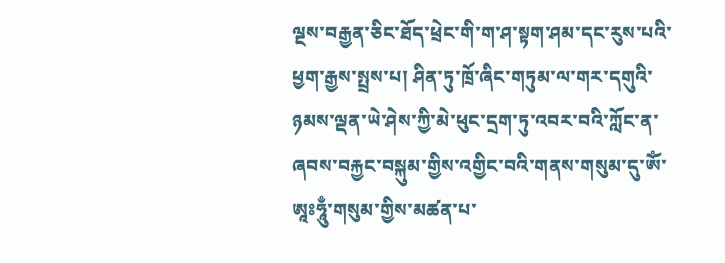ལྔས་བརྒྱན་ཅིང་ཐོད་ཕྲེང་གི་ག་ཤ་སྟག་ཤམ་དང་རུས་པའི་ཕྱག་རྒྱས་སྤྲས་པ། ཤིན་ཏུ་ཁྲོ་ཞིང་གཏུམ་ལ་གར་དགུའི་ཉམས་ལྡན་ཡེ་ཤེས་ཀྱི་མེ་ཕུང་དྲག་ཏུ་འབར་བའི་ཀློང་ན་ཞབས་བརྐྱང་བསྐུམ་གྱིས་འགྱིང་བའི་གནས་གསུམ་དུ་ཨོཾ་ཨཱཿཧཱུྃ་གསུམ་གྱིས་མཚན་པ་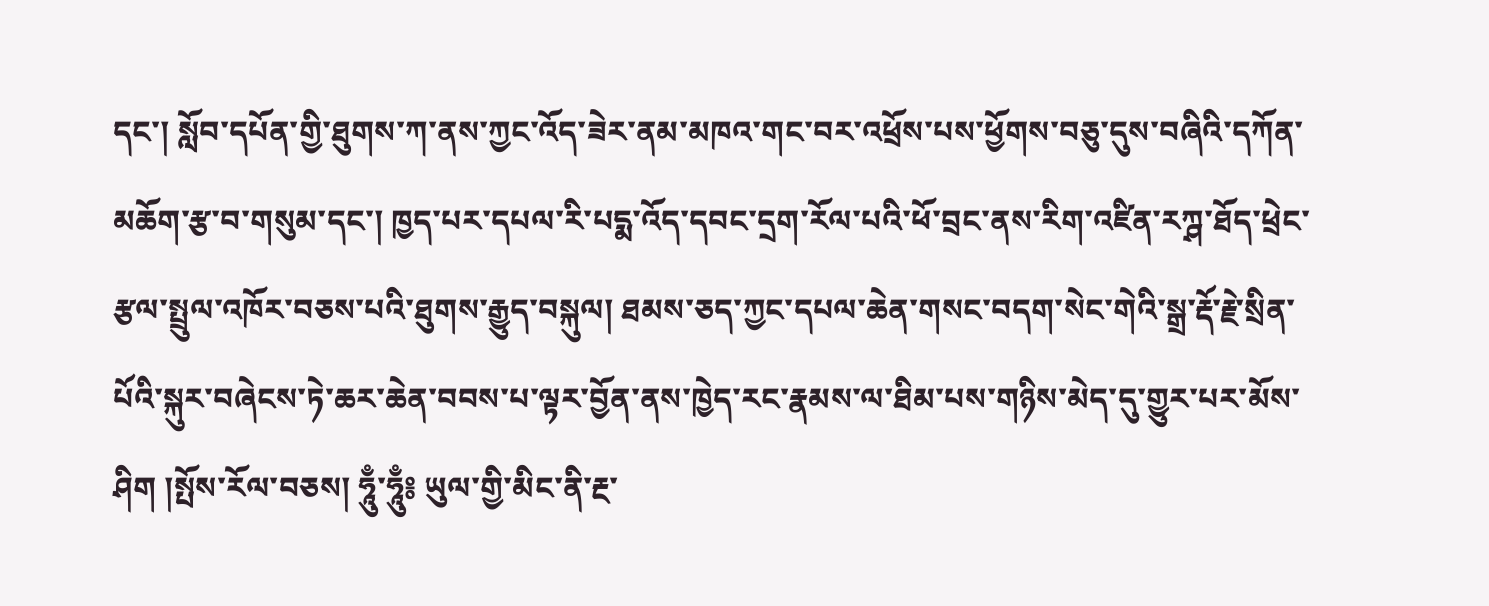དང་། སློབ་དཔོན་གྱི་ཐུགས་ཀ་ནས་ཀྱང་འོད་ཟེར་ནམ་མཁའ་གང་བར་འཕྲོས་པས་ཕྱོགས་བཅུ་དུས་བཞིའི་དཀོན་མཆོག་རྩ་བ་གསུམ་དང་། ཁྱད་པར་དཔལ་རི་པདྨ་འོད་དབང་དྲག་རོལ་པའི་ཕོ་བྲང་ནས་རིག་འཛིན་རཀྴ་ཐོད་ཕྲེང་རྩལ་སྤྲུལ་འཁོར་བཅས་པའི་ཐུགས་རྒྱུད་བསྐུལ། ཐམས་ཅད་ཀྱང་དཔལ་ཆེན་གསང་བདག་སེང་གེའི་སྒྲ་རྡོ་རྗེ་སྲིན་པོའི་སྐུར་བཞེངས་ཏེ་ཆར་ཆེན་བབས་པ་ལྟར་བྱོན་ནས་ཁྱེད་རང་རྣམས་ལ་ཐིམ་པས་གཉིས་མེད་དུ་གྱུར་པར་མོས་ཤིག །སྤོས་རོལ་བཅས། ཧཱུྃ་ཧཱུྃ༔ ཡུལ་གྱི་མིང་ནི་རྔ་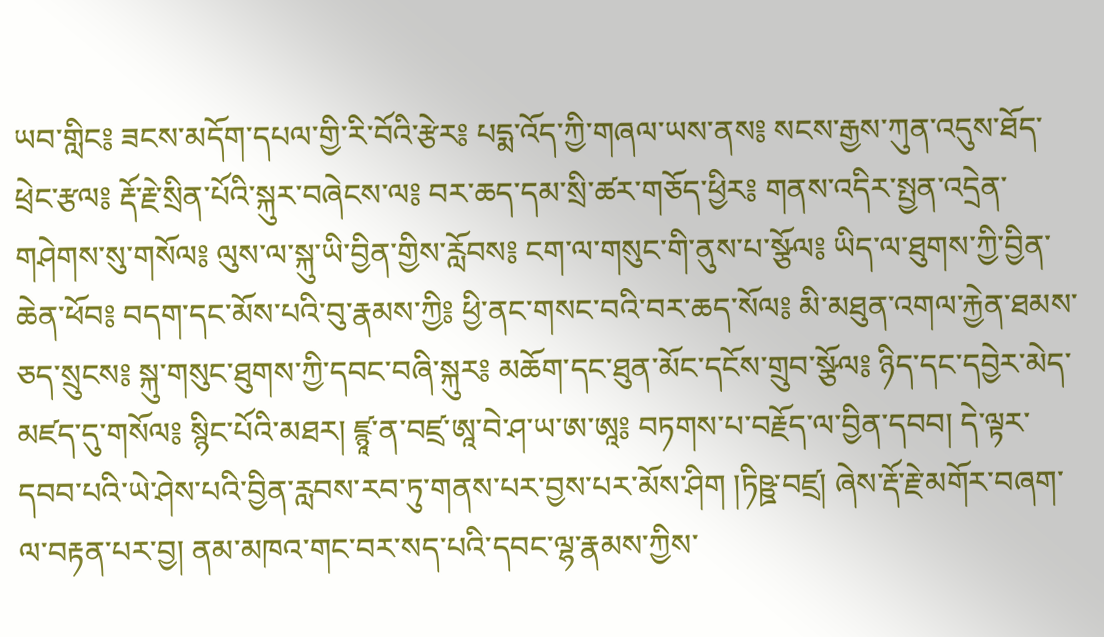ཡབ་གླིང༔ ཟངས་མདོག་དཔལ་གྱི་རི་བོའི་རྩེར༔ པདྨ་འོད་ཀྱི་གཞལ་ཡས་ནས༔ སངས་རྒྱས་ཀུན་འདུས་ཐོད་ཕྲེང་རྩལ༔ རྡོ་རྗེ་སྲིན་པོའི་སྐུར་བཞེངས་ལ༔ བར་ཆད་དམ་སྲི་ཚར་གཅོད་ཕྱིར༔ གནས་འདིར་སྤྱན་འདྲེན་གཤེགས་སུ་གསོལ༔ ལུས་ལ་སྐུ་ཡི་བྱིན་གྱིས་རློབས༔ ངག་ལ་གསུང་གི་ནུས་པ་སྩོལ༔ ཡིད་ལ་ཐུགས་ཀྱི་བྱིན་ཆེན་ཕོབ༔ བདག་དང་མོས་པའི་བུ་རྣམས་ཀྱི༔ ཕྱི་ནང་གསང་བའི་བར་ཆད་སོལ༔ མི་མཐུན་འགལ་རྐྱེན་ཐམས་ཅད་སྲུངས༔ སྐུ་གསུང་ཐུགས་ཀྱི་དབང་བཞི་སྐུར༔ མཆོག་དང་ཐུན་མོང་དངོས་གྲུབ་སྩོལ༔ ཉིད་དང་དབྱེར་མེད་མཛད་དུ་གསོལ༔ སྙིང་པོའི་མཐར། ཛྙཱ་ན་བཛྲ་ཨཱ་བེ་ཤ་ཡ་ཨ་ཨཱ༔ བཏགས་པ་བརྗོད་ལ་བྱིན་དབབ། དེ་ལྟར་དབབ་པའི་ཡེ་ཤེས་པའི་བྱིན་རླབས་རབ་ཏུ་གནས་པར་བྱས་པར་མོས་ཤིག །ཏིཥྛ་བཛྲ། ཞེས་རྡོ་རྗེ་མགོར་བཞག་ལ་བརྟན་པར་བྱ། ནམ་མཁའ་གང་བར་སད་པའི་དབང་ལྷ་རྣམས་ཀྱིས་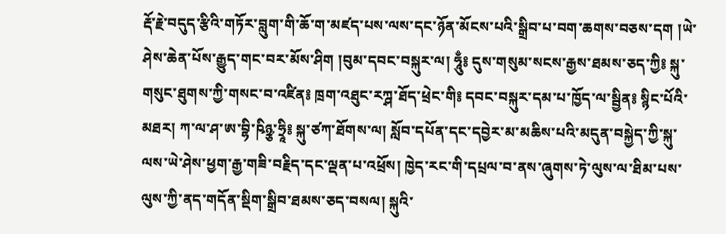རྡོ་རྗེ་བདུད་རྩིའི་གཏོར་བླུག་གི་ཆོ་ག་མཛད་པས་ལས་དང་ཉོན་མོངས་པའི་སྒྲིབ་པ་བག་ཆགས་བཅས་དག །ཡེ་ཤེས་ཆེན་པོས་རྒྱུད་གང་བར་མོས་ཤིག །བུམ་དབང་བསྐུར་ལ། ཧཱུྃ༔ དུས་གསུམ་སངས་རྒྱས་ཐམས་ཅད་ཀྱི༔ སྐུ་གསུང་ཐུགས་ཀྱི་གསང་བ་འཛིན༔ ཁྲག་འཐུང་རཀྴ་ཐོད་ཕྲེང་གི༔ དབང་བསྐུར་དམ་པ་ཁྱོད་ལ་སྦྱིན༔ སྙིང་པོའི་མཐར། ཀ་ལ་ཤ་ཨ་བྷི་ཥིཉྩ་ཧྲཱི༔ སྐུ་ཙཀ་ཐོགས་ལ། སློབ་དཔོན་དང་དབྱེར་མ་མཆིས་པའི་མདུན་བསྐྱེད་ཀྱི་སྐུ་ལས་ཡེ་ཤེས་ཕྱག་རྒྱ་གཟི་བརྗིད་དང་ལྡན་པ་འཕྲོས། ཁྱེད་རང་གི་དཔྲལ་བ་ནས་ཞུགས་ཏེ་ལུས་ལ་ཐིམ་པས་ལུས་ཀྱི་ནད་གདོན་སྡིག་སྒྲིབ་ཐམས་ཅད་བསལ། སྐུའི་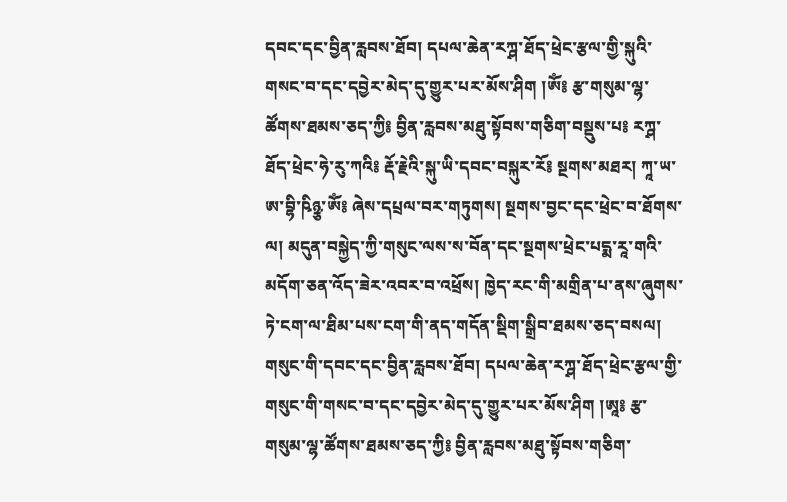དབང་དང་བྱིན་རླབས་ཐོབ། དཔལ་ཆེན་རཀྴ་ཐོད་ཕྲེང་རྩལ་གྱི་སྐུའི་གསང་བ་དང་དབྱེར་མེད་དུ་གྱུར་པར་མོས་ཤིག །ཨོཾ༔ རྩ་གསུམ་ལྷ་ཚོགས་ཐམས་ཅད་ཀྱི༔ བྱིན་རླབས་མཐུ་སྟོབས་གཅིག་བསྡུས་པ༔ རཀྴ་ཐོད་ཕྲེང་ཧེ་རུ་ཀའི༔ རྡོ་རྗེའི་སྐུ་ཡི་དབང་བསྐུར་རོ༔ སྔགས་མཐར། ཀཱ་ཡ་ཨ་བྷི་ཥིཉྩ་ཨོཾ༔ ཞེས་དཔྲལ་བར་གཏུགས། སྔགས་བྱང་དང་ཕྲེང་བ་ཐོགས་ལ། མདུན་བསྐྱེད་ཀྱི་གསུང་ལས་ས་བོན་དང་སྔགས་ཕྲེང་པདྨ་རཱ་གའི་མདོག་ཅན་འོད་ཟེར་འབར་བ་འཕྲོས། ཁྱེད་རང་གི་མགྲིན་པ་ནས་ཞུགས་ཏེ་ངག་ལ་ཐིམ་པས་ངག་གི་ནད་གདོན་སྡིག་སྒྲིབ་ཐམས་ཅད་བསལ། གསུང་གི་དབང་དང་བྱིན་རླབས་ཐོབ། དཔལ་ཆེན་རཀྴ་ཐོད་ཕྲེང་རྩལ་གྱི་གསུང་གི་གསང་བ་དང་དབྱེར་མེད་དུ་གྱུར་པར་མོས་ཤིག །ཨཱ༔ རྩ་གསུམ་ལྷ་ཚོགས་ཐམས་ཅད་ཀྱི༔ བྱིན་རླབས་མཐུ་སྟོབས་གཅིག་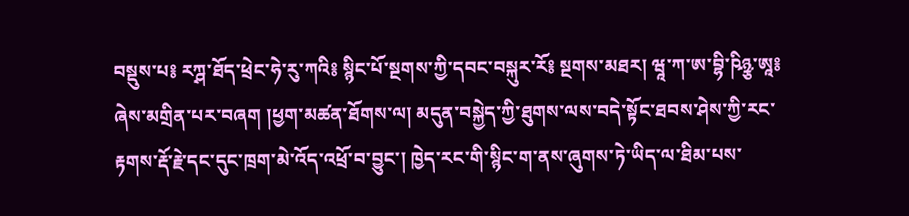བསྡུས་པ༔ རཀྴ་ཐོད་ཕྲེང་ཧེ་རུ་ཀའི༔ སྙིང་པོ་སྔགས་ཀྱི་དབང་བསྐུར་རོ༔ སྔགས་མཐར། ཝཱ་ཀ་ཨ་བྷི་ཥིཉྩ་ཨཱ༔ ཞེས་མགྲིན་པར་བཞག །ཕྱག་མཚན་ཐོགས་ལ། མདུན་བསྐྱེད་ཀྱི་ཐུགས་ལས་བདེ་སྟོང་ཐབས་ཤེས་ཀྱི་རང་རྟགས་རྡོ་རྗེ་དང་དུང་ཁྲག་མེ་འོད་འཕྲོ་བ་བྱུང་། ཁྱེད་རང་གི་སྙིང་ག་ནས་ཞུགས་ཏེ་ཡིད་ལ་ཐིམ་པས་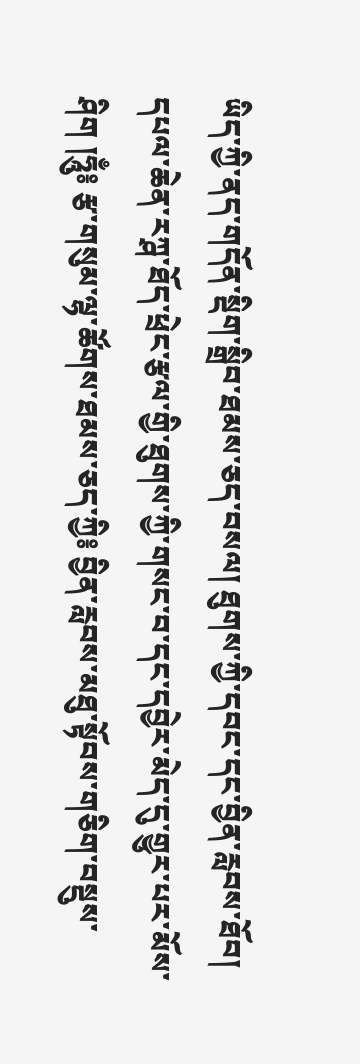ཡིད་ཀྱི་ནད་གདོན་སྡིག་སྒྲིབ་ཐམས་ཅད་བསལ། ཐུགས་ཀྱི་དབང་དང་བྱིན་རླབས་ཐོབ། དཔལ་ཆེན་རཀྴ་ཐོད་ཕྲེང་རྩལ་གྱི་ཐུགས་ཀྱི་གསང་བ་དང་དབྱེར་མེད་དུ་གྱུར་པར་མོས་ཤིག །ཧཱུྃ༔ རྩ་གསུམ་ལྷ་ཚོགས་ཐམས་ཅད་ཀྱི༔ བྱིན་རླབས་མཐུ་སྟོབས་གཅིག་བསྡུས་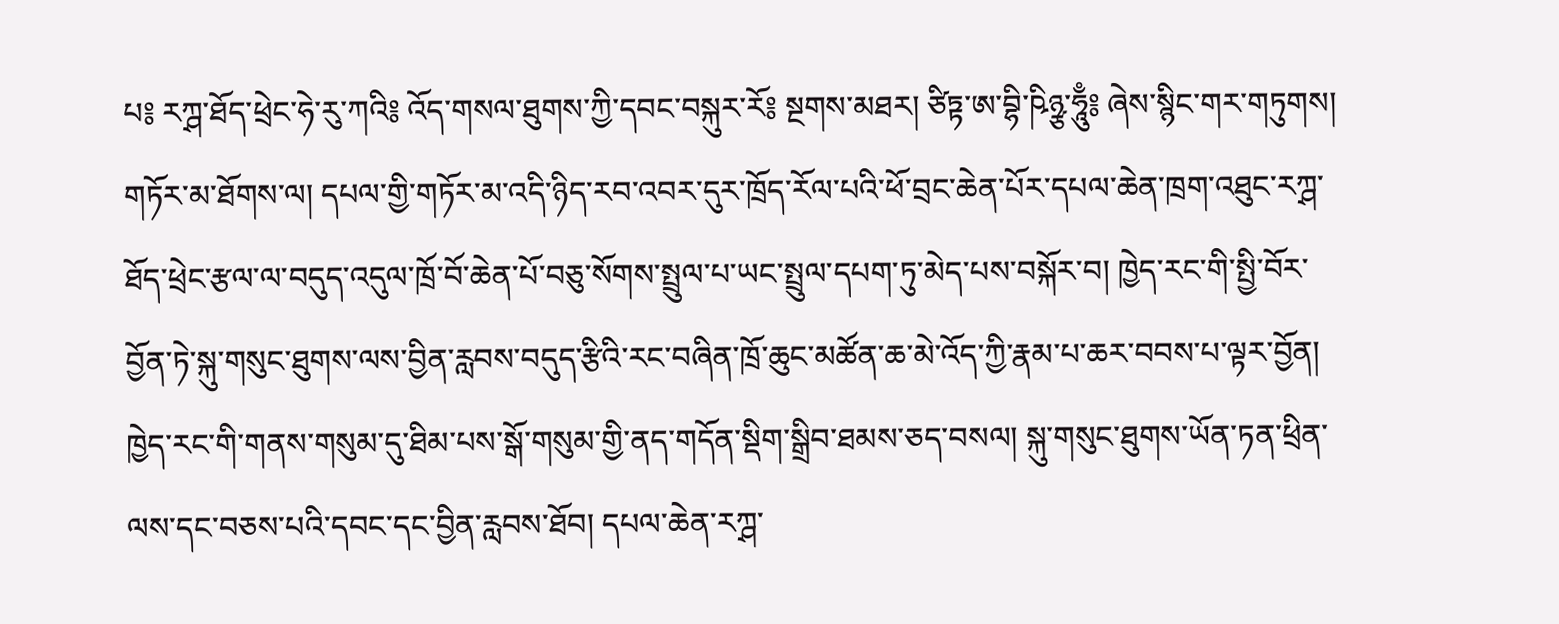པ༔ རཀྴ་ཐོད་ཕྲེང་ཧེ་རུ་ཀའི༔ འོད་གསལ་ཐུགས་ཀྱི་དབང་བསྐུར་རོ༔ སྔགས་མཐར། ཙིཏྟ་ཨ་བྷི་ཥིཉྩ་ཧཱུྃ༔ ཞེས་སྙིང་གར་གཏུགས། གཏོར་མ་ཐོགས་ལ། དཔལ་གྱི་གཏོར་མ་འདི་ཉིད་རབ་འབར་དུར་ཁྲོད་རོལ་པའི་ཕོ་བྲང་ཆེན་པོར་དཔལ་ཆེན་ཁྲག་འཐུང་རཀྴ་ཐོད་ཕྲེང་རྩལ་ལ་བདུད་འདུལ་ཁྲོ་བོ་ཆེན་པོ་བཅུ་སོགས་སྤྲུལ་པ་ཡང་སྤྲུལ་དཔག་ཏུ་མེད་པས་བསྐོར་བ། ཁྱེད་རང་གི་སྤྱི་བོར་བྱོན་ཏེ་སྐུ་གསུང་ཐུགས་ལས་བྱིན་རླབས་བདུད་རྩིའི་རང་བཞིན་ཁྲོ་ཆུང་མཚོན་ཆ་མེ་འོད་ཀྱི་རྣམ་པ་ཆར་བབས་པ་ལྟར་བྱོན། ཁྱེད་རང་གི་གནས་གསུམ་དུ་ཐིམ་པས་སྒོ་གསུམ་གྱི་ནད་གདོན་སྡིག་སྒྲིབ་ཐམས་ཅད་བསལ། སྐུ་གསུང་ཐུགས་ཡོན་ཏན་ཕྲིན་ལས་དང་བཅས་པའི་དབང་དང་བྱིན་རླབས་ཐོབ། དཔལ་ཆེན་རཀྴ་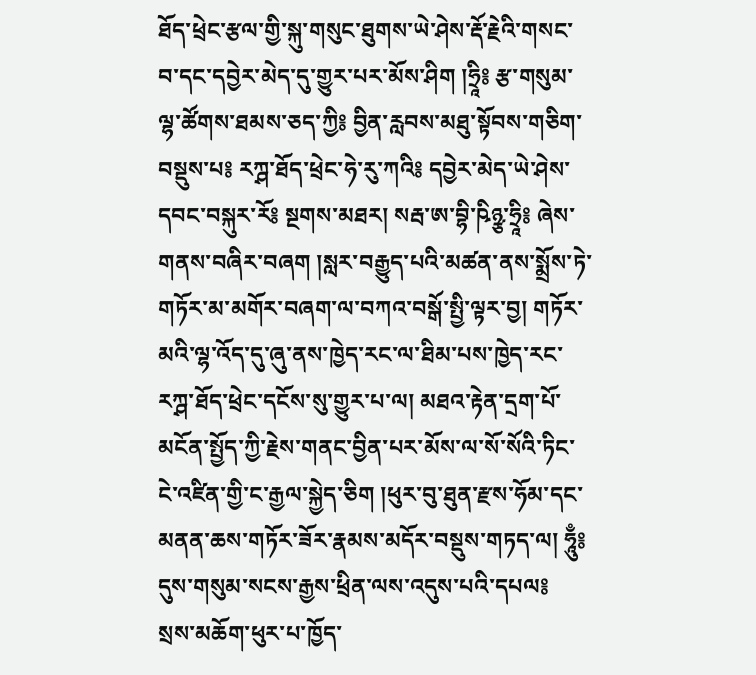ཐོད་ཕྲེང་རྩལ་གྱི་སྐུ་གསུང་ཐུགས་ཡེ་ཤེས་རྡོ་རྗེའི་གསང་བ་དང་དབྱེར་མེད་དུ་གྱུར་པར་མོས་ཤིག །ཧྲཱི༔ རྩ་གསུམ་ལྷ་ཚོགས་ཐམས་ཅད་ཀྱི༔ བྱིན་རླབས་མཐུ་སྟོབས་གཅིག་བསྡུས་པ༔ རཀྴ་ཐོད་ཕྲེང་ཧེ་རུ་ཀའི༔ དབྱེར་མེད་ཡེ་ཤེས་དབང་བསྐུར་རོ༔ སྔགས་མཐར། སརྦ་ཨ་བྷི་ཥིཉྩ་ཧྲཱི༔ ཞེས་གནས་བཞིར་བཞག །སླར་བརྒྱུད་པའི་མཚན་ནས་སྨྲོས་ཏེ་གཏོར་མ་མགོར་བཞག་ལ་བཀའ་བསྒོ་སྤྱི་ལྟར་བྱ། གཏོར་མའི་ལྷ་འོད་དུ་ཞུ་ནས་ཁྱེད་རང་ལ་ཐིམ་པས་ཁྱེད་རང་རཀྴ་ཐོད་ཕྲེང་དངོས་སུ་གྱུར་པ་ལ། མཐའ་རྟེན་དྲག་པོ་མངོན་སྤྱོད་ཀྱི་རྗེས་གནང་བྱིན་པར་མོས་ལ་སོ་སོའི་ཏིང་ངེ་འཛིན་གྱི་ང་རྒྱལ་སྐྱེད་ཅིག །ཕུར་བུ་ཐུན་རྫས་ཧོམ་དང་མནན་ཆས་གཏོར་ཟོར་རྣམས་མདོར་བསྡུས་གཏད་ལ། ཧཱུྃ༔ དུས་གསུམ་སངས་རྒྱས་ཕྲིན་ལས་འདུས་པའི་དཔལ༔ སྲས་མཆོག་ཕུར་པ་ཁྱོད་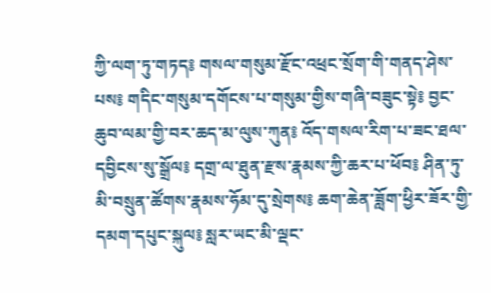ཀྱི་ལག་ཏུ་གཏད༔ གསལ་གསུམ་རྫོང་འཕྲང་སྲོག་གི་གནད་ཤེས་པས༔ གདིང་གསུམ་དགོངས་པ་གསུམ་གྱིས་གཞི་བཟུང་སྟེ༔ བྱང་ཆུབ་ལམ་གྱི་བར་ཆད་མ་ལུས་ཀུན༔ འོད་གསལ་རིག་པ་ཟང་ཐལ་དབྱིངས་སུ་སྒྲོལ༔ དགྲ་ལ་ཐུན་རྫས་རྣམས་ཀྱི་ཆར་པ་ཕོབ༔ ཤིན་ཏུ་མི་བསྲུན་ཚོགས་རྣམས་ཧོམ་དུ་སྲེགས༔ ཆག་ཆེན་ཟློག་ཕྱིར་ཟོར་གྱི་དམག་དཔུང་སྐུལ༔ སླར་ཡང་མི་ལྡང་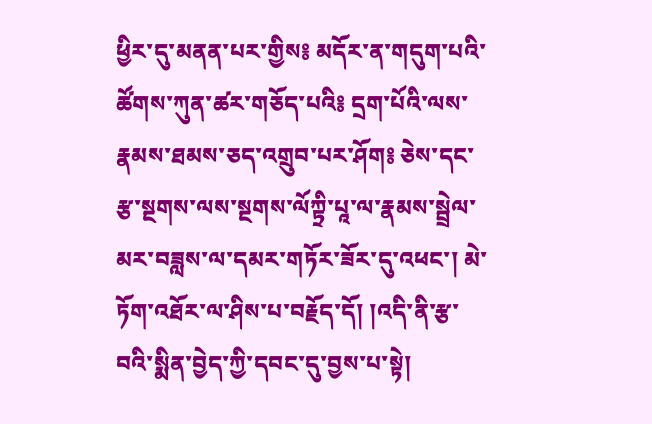ཕྱིར་དུ་མནན་པར་གྱིས༔ མདོར་ན་གདུག་པའི་ཚོགས་ཀུན་ཚར་གཅོད་པའི༔ དྲག་པོའི་ལས་རྣམས་ཐམས་ཅད་འགྲུབ་པར་ཤོག༔ ཅེས་དང་རྩ་སྔགས་ལས་སྔགས་ལོཀྟྲི་པཱ་ལ་རྣམས་སྦྲེལ་མར་བཟླས་ལ་དམར་གཏོར་ཟོར་དུ་འཕང་། མེ་ཏོག་འཐོར་ལ་ཤིས་པ་བརྗོད་དོ། །འདི་ནི་རྩ་བའི་སྨིན་བྱེད་ཀྱི་དབང་དུ་བྱས་པ་སྟེ།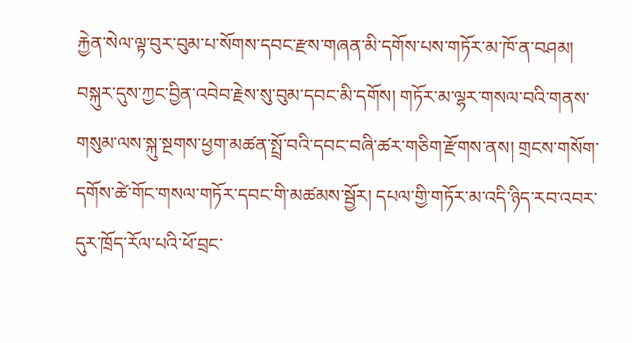རྐྱེན་སེལ་ལྟ་བུར་བུམ་པ་སོགས་དབང་རྫས་གཞན་མི་དགོས་པས་གཏོར་མ་ཁོ་ན་བཤམ། བསྐུར་དུས་ཀྱང་བྱིན་འབེབ་རྗེས་སུ་བུམ་དབང་མི་དགོས། གཏོར་མ་ལྷར་གསལ་བའི་གནས་གསུམ་ལས་སྐུ་སྔགས་ཕྱག་མཚན་སྤྲོ་བའི་དབང་བཞི་ཚར་གཅིག་རྫོགས་ནས། གྲངས་གསོག་དགོས་ཚེ་གོང་གསལ་གཏོར་དབང་གི་མཚམས་སྦྱོར། དཔལ་གྱི་གཏོར་མ་འདི་ཉིད་རབ་འབར་དུར་ཁྲོད་རོལ་པའི་ཕོ་བྲང་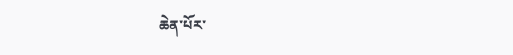ཆེན་པོར་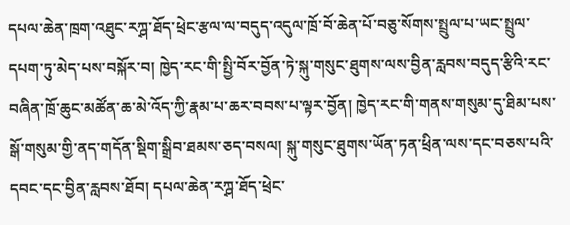དཔལ་ཆེན་ཁྲག་འཐུང་རཀྴ་ཐོད་ཕྲེང་རྩལ་ལ་བདུད་འདུལ་ཁྲོ་བོ་ཆེན་པོ་བཅུ་སོགས་སྤྲུལ་པ་ཡང་སྤྲུལ་དཔག་ཏུ་མེད་པས་བསྐོར་བ། ཁྱེད་རང་གི་སྤྱི་བོར་བྱོན་ཏེ་སྐུ་གསུང་ཐུགས་ལས་བྱིན་རླབས་བདུད་རྩིའི་རང་བཞིན་ཁྲོ་ཆུང་མཚོན་ཆ་མེ་འོད་ཀྱི་རྣམ་པ་ཆར་བབས་པ་ལྟར་བྱོན། ཁྱེད་རང་གི་གནས་གསུམ་དུ་ཐིམ་པས་སྒོ་གསུམ་གྱི་ནད་གདོན་སྡིག་སྒྲིབ་ཐམས་ཅད་བསལ། སྐུ་གསུང་ཐུགས་ཡོན་ཏན་ཕྲིན་ལས་དང་བཅས་པའི་དབང་དང་བྱིན་རླབས་ཐོབ། དཔལ་ཆེན་རཀྴ་ཐོད་ཕྲེང་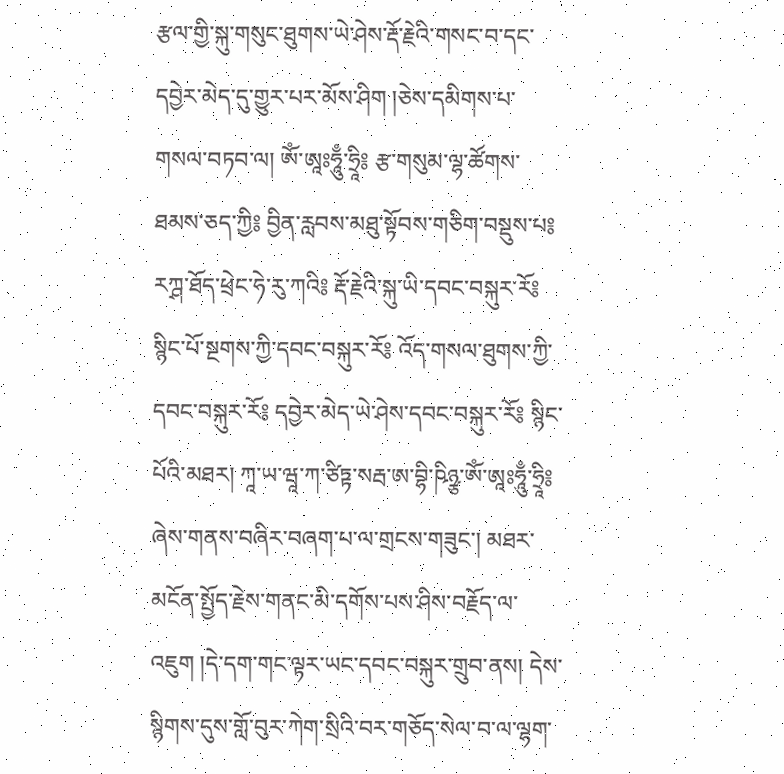རྩལ་གྱི་སྐུ་གསུང་ཐུགས་ཡེ་ཤེས་རྡོ་རྗེའི་གསང་བ་དང་དབྱེར་མེད་དུ་གྱུར་པར་མོས་ཤིག །ཅེས་དམིགས་པ་གསལ་བཏབ་ལ། ཨོཾ་ཨཱཿཧཱུྃ་ཧྲཱི༔ རྩ་གསུམ་ལྷ་ཚོགས་ཐམས་ཅད་ཀྱི༔ བྱིན་རླབས་མཐུ་སྟོབས་གཅིག་བསྡུས་པ༔ རཀྴ་ཐོད་ཕྲེང་ཧེ་རུ་ཀའི༔ རྡོ་རྗེའི་སྐུ་ཡི་དབང་བསྐུར་རོ༔ སྙིང་པོ་སྔགས་ཀྱི་དབང་བསྐུར་རོ༔ འོད་གསལ་ཐུགས་ཀྱི་དབང་བསྐུར་རོ༔ དབྱེར་མེད་ཡེ་ཤེས་དབང་བསྐུར་རོ༔ སྙིང་པོའི་མཐར། ཀཱ་ཡ་ཝཱ་ཀ་ཙིཏྟ་སརྦ་ཨ་བྷི་ཥིཉྩ་ཨོཾ་ཨཱཿཧཱུྃ་ཧྲཱི༔ ཞེས་གནས་བཞིར་བཞག་པ་ལ་གྲངས་གཟུང་། མཐར་མངོན་སྤྱོད་རྗེས་གནང་མི་དགོས་པས་ཤིས་བརྗོད་ལ་འཇུག །དེ་དག་གང་ལྟར་ཡང་དབང་བསྐུར་གྲུབ་ནས། དེས་སྙིགས་དུས་གློ་བུར་ཀེག་སྲིའི་བར་གཅོད་སེལ་བ་ལ་ལྷག་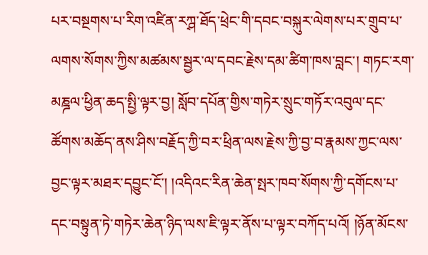པར་བསྔགས་པ་རིག་འཛིན་རཀྴ་ཐོད་ཕྲེང་གི་དབང་བསྐུར་ལེགས་པར་གྲུབ་པ་ལགས་སོགས་ཀྱིས་མཚམས་སྦྱར་ལ་དབང་རྗེས་དམ་ཚིག་ཁས་བླང་། གཏང་རག་མཎྜལ་ཕྱིན་ཆད་སྤྱི་ལྟར་བྱ། སློབ་དཔོན་གྱིས་གཏེར་སྲུང་གཏོར་འབུལ་དང་ཚོགས་མཆོད་ནས་ཤིས་བརྗོད་ཀྱི་བར་ཕྲིན་ལས་རྗེས་ཀྱི་བྱ་བ་རྣམས་ཀྱང་ལས་བྱང་ལྟར་མཐར་དབྱུང་ངོ་། །འདིའང་རིན་ཆེན་སྤར་ཁབ་སོགས་ཀྱི་དགོངས་པ་དང་བསྟུན་ཏེ་གཏེར་ཆེན་ཉིད་ལས་ཇི་ལྟར་ནོས་པ་ལྟར་བཀོད་པའོ། །ཉོན་མོངས་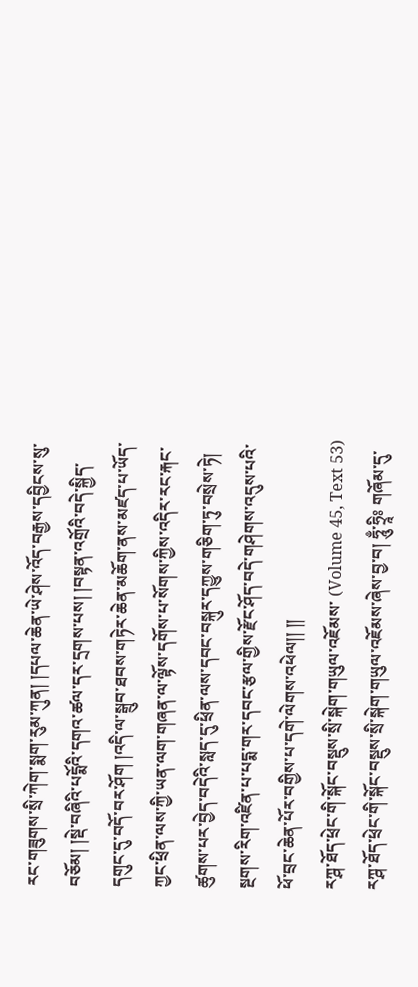རང་གཟུགས་སྲི་ཀེག་སྨག་རུམ་ཀུན། །དཔལ་ཆེན་ཡེ་ཤེས་འོད་བརྒྱས་དབྱིངས་སུ་བཅོམ། །སྡེ་བཞིའི་པདྨོའི་དགའ་ཚལ་དར་དྲགས་པས། །བསྟན་འགྲོའི་བདེ་སྐྱིད་དགུང་དུ་བདོ་བར་ཤོག །འདི་ལ་སྒྲུབ་ཐབས་གཏེར་ཆེན་མཆོག་ནས་མཛད་པ་ཡོད་ཀྱང་ཕྲིན་ལས་ཀྱི་ཡན་ལག་གཞན་ལ་ལྟོས་དགོས་པ་སོགས་ཀྱིས་འདིར་རང་རྐང་ཚུགས་པར་བྱེད་བདེའི་སླད་དུ་ཕྲིན་ལས་དབང་བསྐུར་དཀྱུས་གཅིག་ཏུ་བསྲེས་ཏེ། སྔགས་རིག་འཛིན་པ་པདྨ་གར་དབང་རྩལ་གྱིས་རྫོང་ཤོད་བདེ་གཤེགས་འདུས་པའི་ཕོ་བྲང་ཆེན་པོར་བགྱིས་པ་དགེ་ལེགས་འཕེལ།། །།
རཀྴ་ཐོད་ཕྲེང་གི་སྐོང་བསྡུས་སྲི་སྐེག་གཡུལ་འཇོམས་ (Volume 45, Text 53)
རཀྴ་ཐོད་ཕྲེང་གི་སྐོང་བསྡུས་སྲི་སྐེག་གཡུལ་འཇོམས་ཞེས་བྱ་བ། ཧཱུྃ་ཧྲཱིཿ གཞོམ་དུ་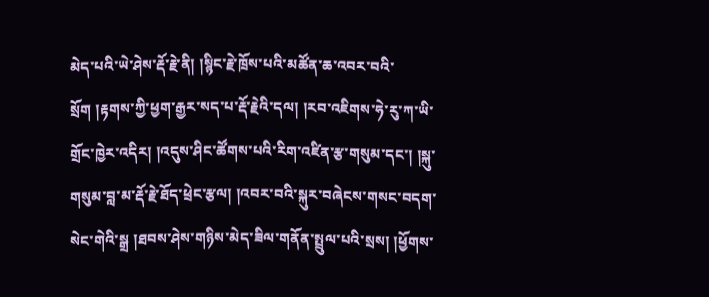མེད་པའི་ཡེ་ཤེས་རྡོ་རྗེ་ནི། །སྙིང་རྗེ་ཁྲོས་པའི་མཚོན་ཆ་འབར་བའི་སྲོག །རྟགས་ཀྱི་ཕྱག་རྒྱར་སད་པ་རྡོ་རྗེའི་དལ། །རབ་འཇིགས་ཧེ་རུ་ཀ་ཡི་གྲོང་ཁྱེར་འདིར། །འདུས་ཤིང་ཚོགས་པའི་རིག་འཛིན་རྩ་གསུམ་དང་། །སྐུ་གསུམ་བླ་མ་རྡོ་རྗེ་ཐོད་ཕྲེང་རྩལ། །འབར་བའི་སྐུར་བཞེངས་གསང་བདག་སེང་གེའི་སྒྲ །ཐབས་ཤེས་གཉིས་མེད་ཟིལ་གནོན་སྤྲུལ་པའི་སྲས། །ཕྱོགས་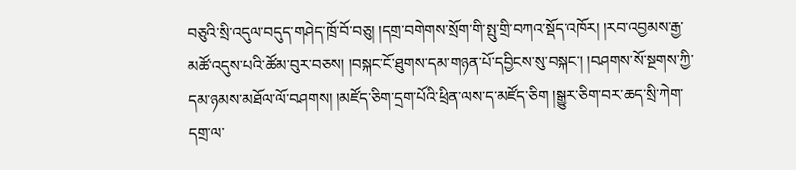བཅུའི་སྲི་འདུལ་བདུད་གཤེད་ཁྲོ་བོ་བཅུ། །དགྲ་བགེགས་སྲོག་གི་སྤུ་གྲི་བཀའ་སྡོད་འཁོར། །རབ་འབྱམས་རྒྱ་མཚོ་འདུས་པའི་ཚོམ་བུར་བཅས། །བསྐང་ངོ་ཐུགས་དམ་གཉན་པོ་དབྱིངས་སུ་བསྐང་། །བཤགས་སོ་སྔགས་ཀྱི་དམ་ཉམས་མཐོལ་ལོ་བཤགས། །མཛོད་ཅིག་དྲག་པོའི་ཕྲིན་ལས་ད་མཛོད་ཅིག །སྒྱུར་ཅིག་བར་ཆད་སྲི་ཀེག་དགྲ་ལ་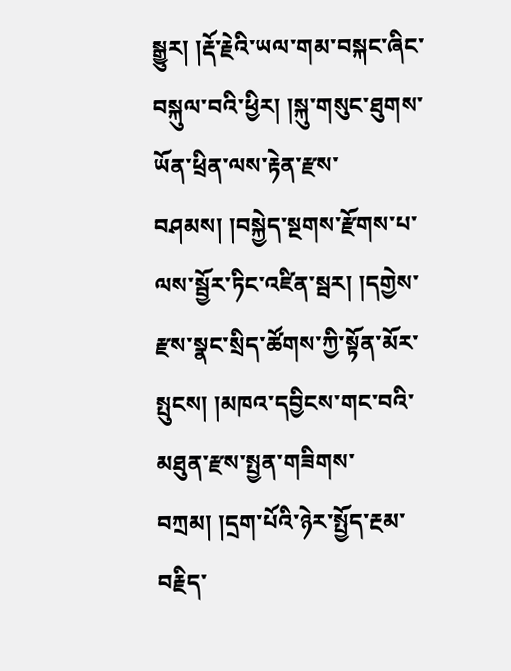སྒྱུར། །རྡོ་རྗེའི་ཡལ་གམ་བསྐང་ཞིང་བསྐུལ་བའི་ཕྱིར། །སྐུ་གསུང་ཐུགས་ཡོན་ཕྲིན་ལས་རྟེན་རྫས་བཤམས། །བསྐྱེད་སྔགས་རྫོགས་པ་ལས་སྦྱོར་ཏིང་འཛིན་སྦར། །དགྱེས་རྫས་སྣང་སྲིད་ཚོགས་ཀྱི་སྟོན་མོར་སྤུངས། །མཁའ་དབྱིངས་གང་བའི་མཐུན་རྫས་སྤྱན་གཟིགས་བཀྲམ། །དྲག་པོའི་ཉེར་སྤྱོད་རྔམ་བརྗིད་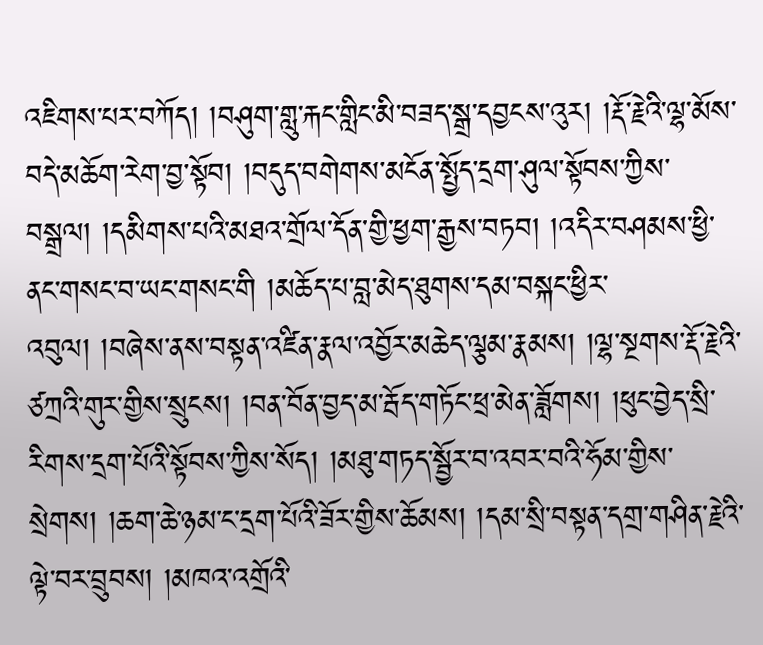འཇིགས་པར་བཀོད། །བཤུག་གླུ་རྐང་གླིང་མི་བཟད་སྒྲ་དབྱངས་འུར། །རྡོ་རྗེའི་ལྷ་མོས་བདེ་མཆོག་རེག་བྱ་སྟོབ། །བདུད་བགེགས་མངོན་སྤྱོད་དྲག་ཤུལ་སྟོབས་ཀྱིས་བསྒྲལ། །དམིགས་པའི་མཐའ་གྲོལ་དོན་གྱི་ཕྱག་རྒྱས་བཏབ། །འདིར་བཤམས་ཕྱི་ནང་གསང་བ་ཡང་གསང་གི །མཆོད་པ་བླ་མེད་ཐུགས་དམ་བསྐང་ཕྱིར་འབུལ། །བཞེས་ནས་བསྟན་འཛིན་རྣལ་འབྱོར་མཆེད་ལྕམ་རྣམས། །ལྷ་སྔགས་རྡོ་རྗེའི་ཙཀྲའི་གུར་གྱིས་སྲུངས། །བན་བོན་བྱད་མ་རྦོད་གཏོང་ཕྲ་མེན་ཟློགས། །ཕུང་བྱེད་སྲི་རིགས་དྲག་པོའི་སྟོབས་ཀྱིས་སོད། །མཐུ་གཏད་སྦྱོར་བ་འབར་བའི་ཧོམ་གྱིས་སྲེགས། །ཆག་ཆེ་ཉམ་ང་དྲག་པོའི་ཟོར་གྱིས་ཆོམས། །དམ་སྲི་བསྟན་དགྲ་གཤིན་རྗེའི་ལྟེ་བར་བྲུབས། །མཁའ་འགྲོའི་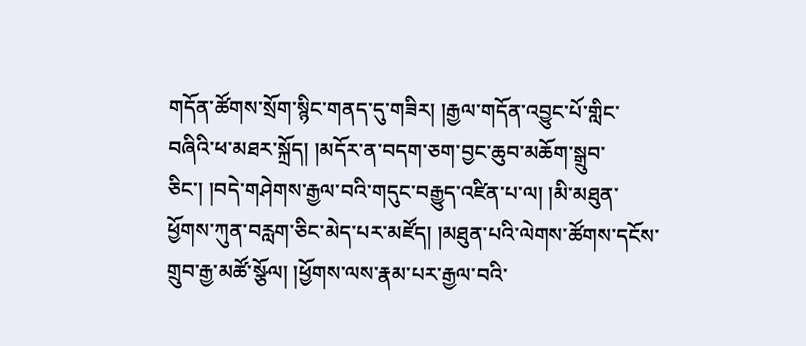གདོན་ཚོགས་སྲོག་སྙིང་གནད་དུ་གཟིར། །རྒྱལ་གདོན་འབྱུང་པོ་གླིང་བཞིའི་ཕ་མཐར་སྐྲོད། །མདོར་ན་བདག་ཅག་བྱང་ཆུབ་མཆོག་སྒྲུབ་ཅིང་། །བདེ་གཤེགས་རྒྱལ་བའི་གདུང་བརྒྱུད་འཛིན་པ་ལ། །མི་མཐུན་ཕྱོགས་ཀུན་བརླག་ཅིང་མེད་པར་མཛོད། །མཐུན་པའི་ལེགས་ཚོགས་དངོས་གྲུབ་རྒྱ་མཚོ་སྩོལ། །ཕྱོགས་ལས་རྣམ་པར་རྒྱལ་བའི་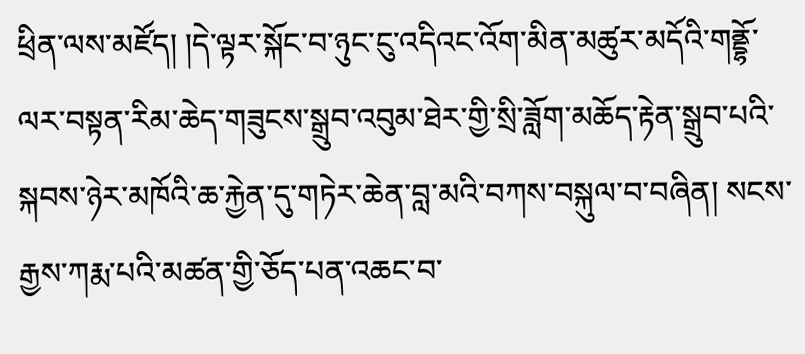ཕྲིན་ལས་མཛོད། །དེ་ལྟར་སྐོང་བ་ཉུང་ངུ་འདིའང་འོག་མིན་མཚུར་མདོའི་གནྡྷོ་ལར་བསྟན་རིམ་ཆེད་གཟུངས་སྒྲུབ་འབུམ་ཐེར་གྱི་སྲི་ཟློག་མཆོད་རྟེན་སྒྲུབ་པའི་སྐབས་ཉེར་མཁོའི་ཆ་རྐྱེན་དུ་གཏེར་ཆེན་བླ་མའི་བཀས་བསྐུལ་བ་བཞིན། སངས་རྒྱས་ཀརྨ་པའི་མཚན་གྱི་ཅོད་པན་འཆང་བ་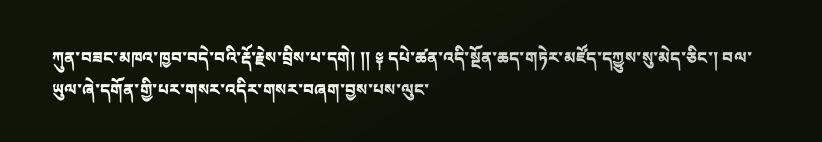ཀུན་བཟང་མཁའ་ཁྱབ་བདེ་བའི་རྡོ་རྗེས་བྲིས་པ་དགེ། །། ༈ དཔེ་ཚན་འདི་སྔོན་ཆད་གཏེར་མཛོད་དཀྱུས་སུ་མེད་ཅིང་། བལ་ཡུལ་ཞེ་དགོན་གྱི་པར་གསར་འདིར་གསར་བཞག་བྱས་པས་ལུང་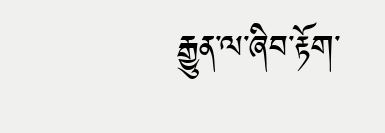རྒྱུན་ལ་ཞིབ་རྟོག་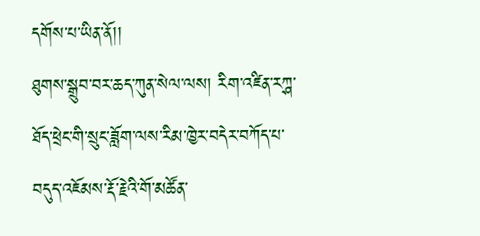དགོས་པ་ཡིན་ནོ།།
ཐུགས་སྒྲུབ་བར་ཆད་ཀུན་སེལ་ལས། རིག་འཛིན་རཀྴ་ཐོད་ཕྲེང་གི་སྲུང་ཟློག་ལས་རིམ་ཁྱེར་བདེར་བཀོད་པ་བདུད་འཇོམས་རྡོ་རྗེའི་གོ་མཚོན་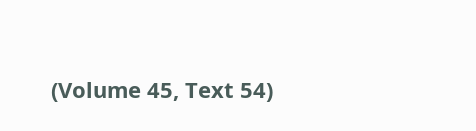(Volume 45, Text 54)